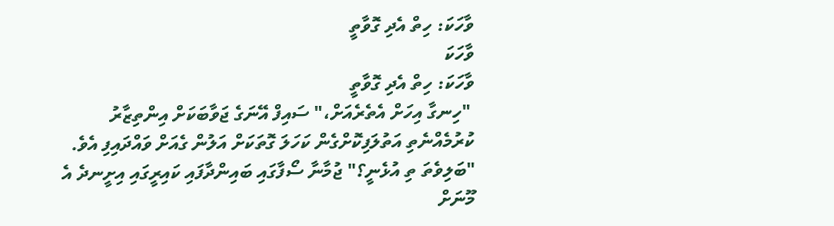ވާހަކަ: ހިތް އެދި ގޮވާތީ
ވާހަކަ
ވާހަކަ: ހިތް އެދި ގޮވާތީ
 "ހިނގާ އިހަށް އެތެރެއަށް،" ސައިފް އޭނަގެ ޖަވާބަކަށް އިންތިޒާރު ކުރުމެއްނެތި އަތުލަފިކޮށްގެން ކަހަލަ ގޮތަކަށް އަލުން ގެއަށް ވައްދައިފި އެވެ.
"ބަލިވެތަ ތި އުޅެނީ؟" ޖުމާނާ ސޯފާގައި ބައިންދާފައި ކައިރީގައި އިށީނދެ އެ މޫނަށް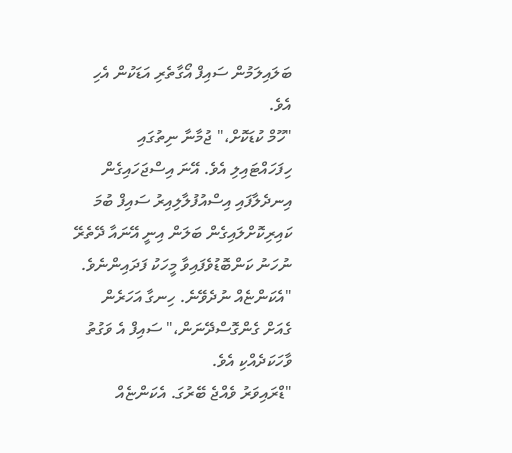ބަލައިލަމުން ސައިފް އޯގާތެރި އަޑަކުން އެހި އެވެ.
"ހޫމް ކުޑަކޮށް،" ޖުމާނާ ނިތުގައި ހިފަހައްޓައިލި އެވެ. އޭނަ އިސްޖަހައިގެން އިނދެލާފައި އިސްއުފުލާލިއިރު ސައިފް ބުމަ ކައިރިކޮށްލައިގެން ބަލަން އިނީ އޭނައާ ދޭތެރޭ ނުހަނު ކަންބޮޑުވެފައިވާ މީހަކު ފަދައިންނެވެ.
"އެކަންޏެއް ނުދެވޭނެ. ހިނގާ އަހަރެން ގެއަށް ގެންގޮސްދޭނަން،" ސައިފް އެ ވަގުތު ވާހަކަދެއްކި އެވެ.
"ޑްރައިވަރު ވެއްޖެ ބޭރުގަ. އެކަންޏެއް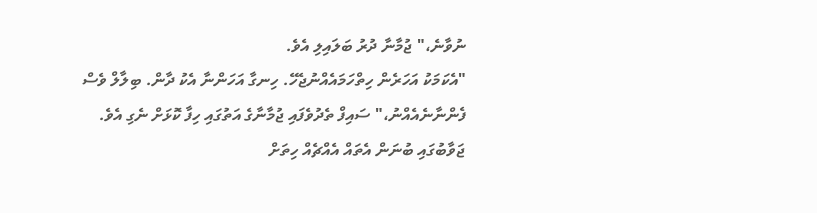ނުވާނެ،" ޖުމާނާ ދުރު ބަލައިލި އެވެ.
"އެކަމަކު އަހަރެން ހިތްހަމައެއްނުޖެހޭ. ހިނގާ އަހަންނާ އެކު ދާން. ބިލާލް ވެސް ފެންނާނެއެއްނު،" ސައިފް ތެދުވެފައި ޖުމާނާގެ އަތުގައި ހިފާ ކޮޅަށް ނެގި އެވެ.
ޖަވާބުގައި ބުނަން އެތައް އެއްޗެއް ހިތަށް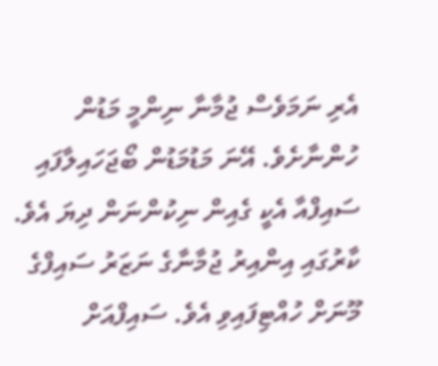އެރި ނަމަވެސް ޖުމާނާ ނިންމީ މަޑުން ހުންނާށެވެ. އޭނަ މަޑުމަޑުން ބޯޖަހައިލާފައި ސައިފްއާ އެކީ ގެއިން ނިކުންނަން ދިޔަ އެވެ.
ކާރުގައި އިންއިރު ޖުމާނާގެ ނަޒަރު ސައިފްގެ މޫނަށް ހުއްޓިފައިވި އެވެ. ސައިފްއަށް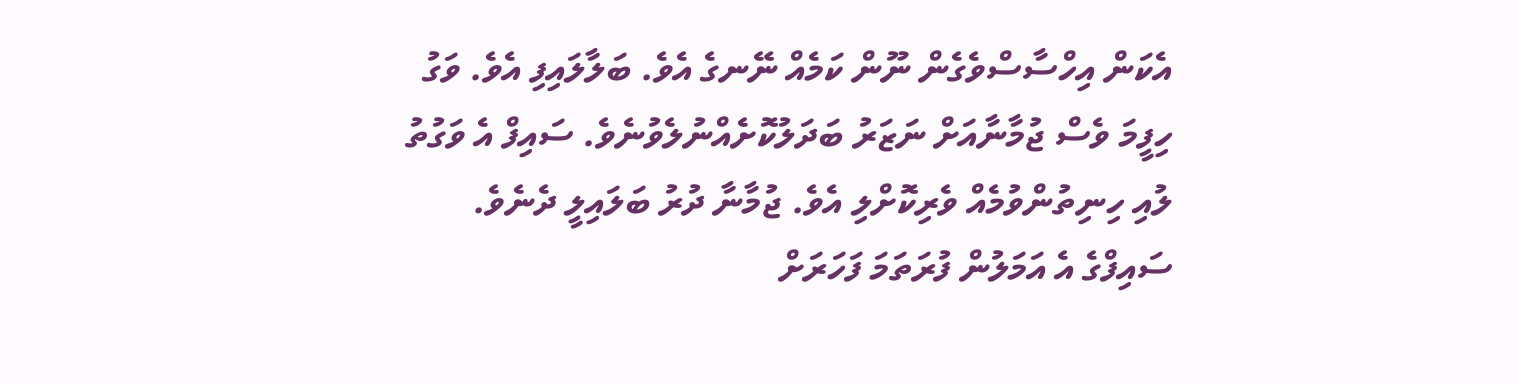އެކަން އިހްސާސްވެގެން ނޫން ކަމެއް ނޭނގެ އެވެ. ބަލާލައިފި އެވެ. ވަގު ހިފީމަ ވެސް ޖުމާނާއަށް ނަޒަރު ބަދަލުކޮށެއްނުލެވުނެވެ. ސައިފް އެ ވަގުތު ލުއި ހިނިތުންވުމެއް ވެރިކޮށްލި އެވެ. ޖުމާނާ ދުރު ބަލައިލީ ދެނެވެ. ސައިފްގެ އެ އަމަލުން ފުރަތަމަ ފަހަރަށް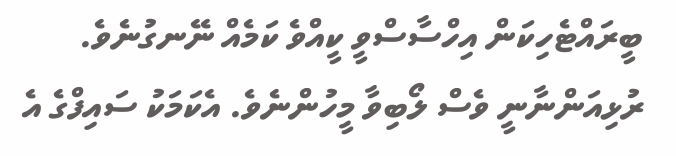ބީރައްޓެހިކަން އިހްސާސްވީ ކީއްވެ ކަމެއް ނޭނގުނެވެ. ރުޅިއަންނާނީ ވެސް ލޯބިވާ މީހުންނެވެ. އެކަމަކު ސައިފްގެ އެ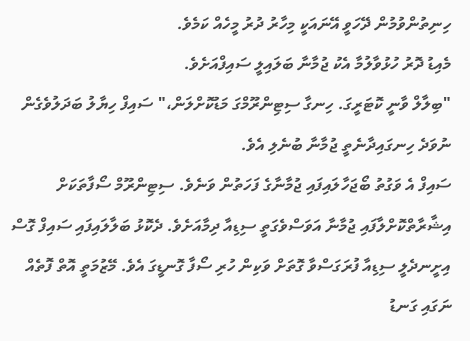ހިނިތުންވުމުން ދޭހަވީ އޭނައަކީ މިހާރު ދުރު މީހެއް ކަމެވެ.
މެއިޑު ދޮރު ހުޅުވާލުމާ އެކު ޖުމާނާ ބަލައިލީ ސައިފްއަށެވެ.
"ބިލާލް ވާނީ ކޮޓަރީގަ. ހިނގާ ސިޓިންރޫމްގަ މަޑުކޮށްލަން،" ސައިފް ހިޔާލު ބަދަލުވެގެން ނުވަދެ ހިނގައިދާނެތީ ޖުމާނާ ބުނެލި އެވެ.
ސައިފް އެ ވަގުތު ބޯޖަހާލައިފައި ޖުމާނާގެ ފަހަތުން ވަނެވެ. ސިޓިންރޫމް ސޯފާތަކަށް އިޝާރާތްކޮށްލާފައި ޖުމާނާ އަވަސްވެގަތީ ސިޑިއާ ދިމާއަށެވެ. ދެކޮޅު ބަލާލައިފައި ސައިފް ގޮސް އިށީނދެލީ ސިޑިއާ ފުރަގަސްވާ ގޮތަށް ވަކިން ހުރި ސޯފާ ގޮނޑީގަ އެވެ. މޭޒުމަތީ އޮތް ފޮތެއް ނަގައި ގަނޑު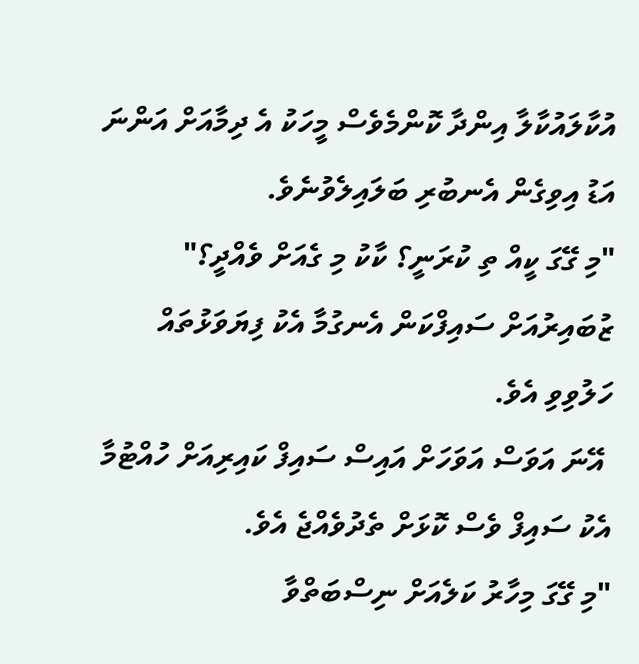އުކާލައުކާލާ އިންދާ ކޮންމެވެސް މީހަކު އެ ދިމާއަށް އަންނަ އަޑު އިވިގެން އެނބުރި ބަލައިލެވުނެވެ.
"މި ގޭގަ ކީއް ތި ކުރަނީ؟ ކާކު މި ގެއަށް ވެއްދީ؟" ޒުބައިރުއަށް ސައިފްކަން އެނގުމާ އެކު ފިޔަވަޅުތައް ހަލުވިވި އެވެ.
 އޭނަ އަވަސް އަވަހަށް އައިސް ސައިފް ކައިރިއަށް ހުއްޓުމާ އެކު ސައިފް ވެސް ކޮޅަށް ތެދުވެއްޖެ އެވެ.
"މި ގޭގަ މިހާރު ކަލެއަށް ނިސްބަތްވާ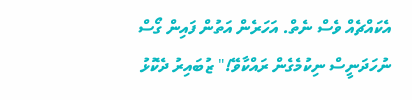އެކައްޗެއް ވެސް ނެތް. އަހަރެން އަތުން ފައިން ގޯސް ނުހަދަނީސް ނިކުމެގެން ރައްކާވޭ!" ޒުބައިރު ދެކޮޅު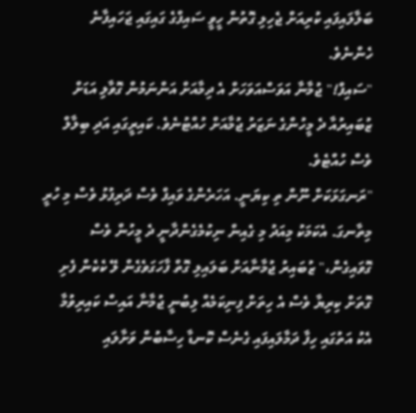ބަލާލައިފައި ކުރިއަށް ޖެހިލި ގޮތުން ހީވީ ސައިފްގެ ގައިގައި ޖަހައިފާނެ ހެންނެވެ.
"ސައިފް!" ޖުމާނާ އަވަސްއަވަހަށް އެ ދިމާއަށް އަންނަމުން ގޮވާލި އަޑަށް ޒުބައިރުއާ ދެ މީހުންގެ ނަޒަރު ޖުމާއަށް ހުއްޓުނެވެ. ކައިރީގައި އަދި ބިލާލް ވެސް ހުއްޓެވެ.
"ރަނގަޅަކަށް ނޫން ތި ކިޔަނީ. އަހަރެންގެ ވައިފް ވެސް ދަރިފުޅު ވެސް މި ހުރީ މިތާނގަ. އެކަމަކު މިއަދު މި ގެއިން ނިކުމެގެންދާނީ ދެ މީހުން ވެސް ގޮވައިގެން،" ޒުބައިރު ޖުމާނާއަށް ބަލައިލި ގޮތް ފާހަގަވެގެން ލޭ ކެކެން ފެށި ގޮތަށް ކިރިޔާ ވެސް އެ ހިތަށް ފިނިކަމެއް ލިބުނީ ޖުމާނާ އައިސް ކައިރިވުމާ އެކު އަތުގައި ހިފާ ދަމާލައިފައި ގެނެސް ކޮނޑާ ހިސާބުން ވަށާލައި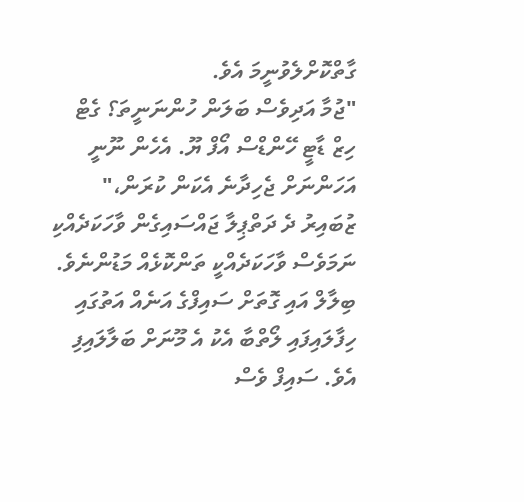ގާތްކޮށްލެވުނީމަ އެވެ.
"ޖުމާ އަދިވެސް ބަލަން ހުންނަނީތަ؟ ގެޓް ހިޒް ޑާޓީ ހޭންޑްސް އޯފް ޔޫ. އެހެން ނޫނީ އަހަންނަށް ޖެހިދާނެ އެކަން ކުރަން،" ޒުބައިރު ދެ ދަތްޕިލާ ޖައްސައިގެން ވާހަކަދެއްކި ނަމަވެސް ވާހަކަދެއްކީ ތަންކޮޅެއް މަޑުންނެވެ.
ބިލާލް އައި ގޮތަށް ސައިފްގެ އަނެއް އަތުގައި ހިފާލައިފައި ލޯތްބާ އެކު އެ މޫނަށް ބަލާލައިފި އެވެ. ސައިފް ވެސް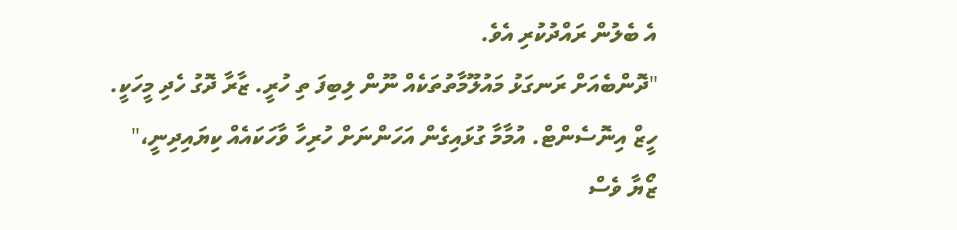އެ ބެލުން ރައްދުކުރި އެވެ.
"ދޮންބެއަށް ރަނގަޅު މައުލޫމާތުތަކެއް ނޫން ލިބިފަ ތި ހުރީ. ޒާރާ ދޮގު ހެދި މީހަކީ. ހީޒް އިނޮސެންޓް. އުމާމާ ގުޅައިގެން އަހަންނަށް ހުރިހާ ވާހަކައެއް ކިޔައިދިނީ،" ޒޯޔާ ވެސް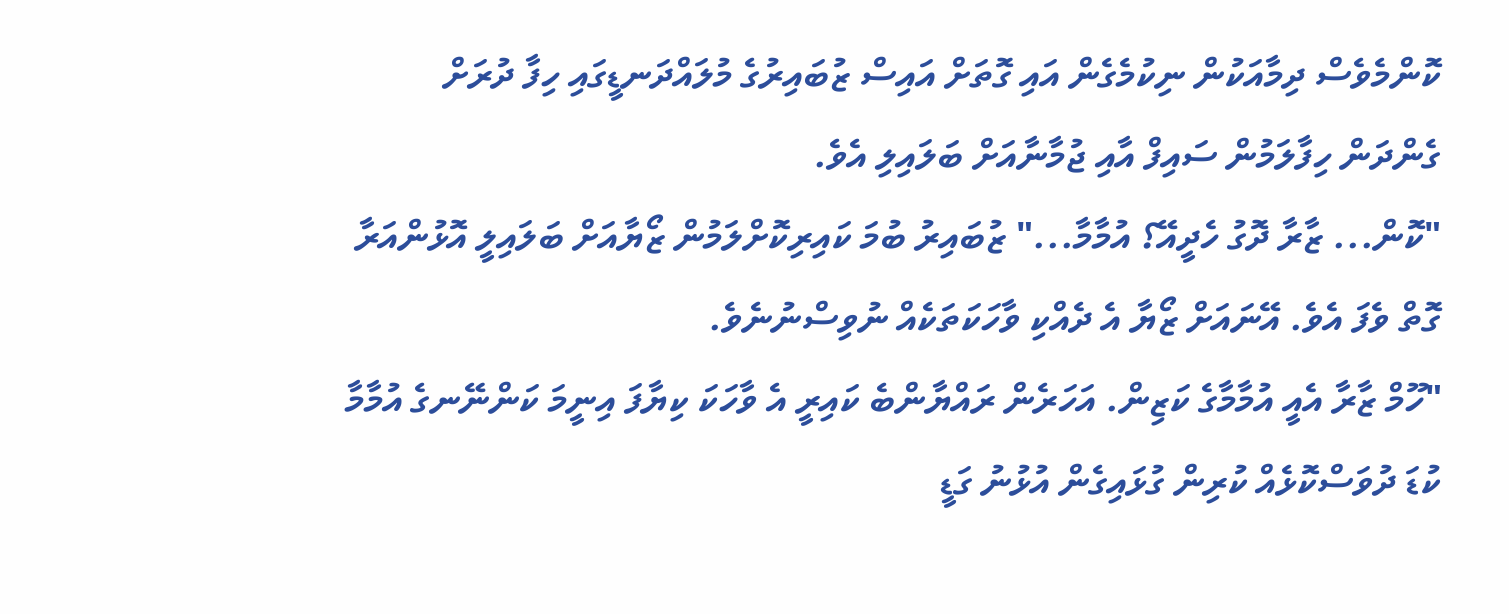ކޮންމެވެސް ދިމާއަކުން ނިކުމެގެން އައި ގޮތަށް އައިސް ޒުބައިރުގެ މުލައްދަނޑީގައި ހިފާ ދުރަށް ގެންދަން ހިފާލަމުން ސައިފް އާއި ޖުމާނާއަށް ބަލައިލި އެވެ.
"ކޮން... ޒާރާ ދޮގު ހެދީއޭ؟ އުމާމާ..." ޒުބައިރު ބުމަ ކައިރިކޮށްލަމުން ޒޯޔާއަށް ބަލައިލީ އޮޅުންއަރާ ގޮތް ވެފަ އެވެ. އޭނައަށް ޒޯޔާ އެ ދެއްކި ވާހަކަތަކެއް ނުވިސްނުނެވެ.
"ހޫމް ޒާރާ އެއީ އުމާމާގެ ކަޒިން. އަހަރެން ރައްޔާންބެ ކައިރީ އެ ވާހަކަ ކިޔާފަ އިނީމަ ކަންނޭނގެ އުމާމާ ކުޑަ ދުވަސްކޮޅެއް ކުރިން ގުޅައިގެން އުޅުނު ގަޑީ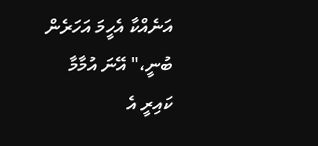އަނެއްކާ އެހީމަ އަހަރެން ބުނީ،" އޭނަ އުމާމާ ކައިރީ އެ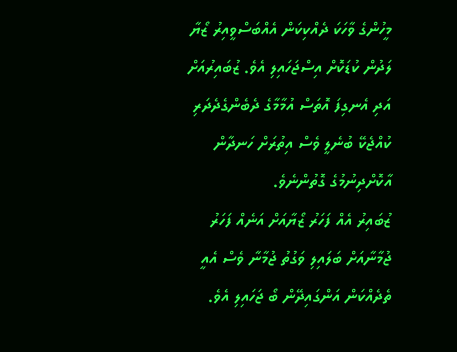މީހުންގެ ވާހަކަ ދެއްކިކަން އެއްބަސްވީއިރު ޒޯޔާ ލަދުން ކުޑަކޮށް އިސްޖަހައިލި އެވެ. ޒުބައިރުއަށް އަދި އެނގިފަ އޮތަސް އުމާމާގެ ދެބެންގެދެދަރި ކުއްޖެކޭ ބުނެލީ ވެސް އިތުރަށް ހަނދާން އާކޮށްދިނުމުގެ ގޮތުންނެވެ.
ޒުބައިރު އެއް ފަހަރު ޒޯޔާއަށް އަނެއް ފަހަރު ޖުމާނާއަށް ބަލައިލި ވަގުތު ޖުމާނާ ވެސް އެއީ ތެދެއްކަން އަންގައިދޭން ބޯ ޖަހައިލި އެވެ.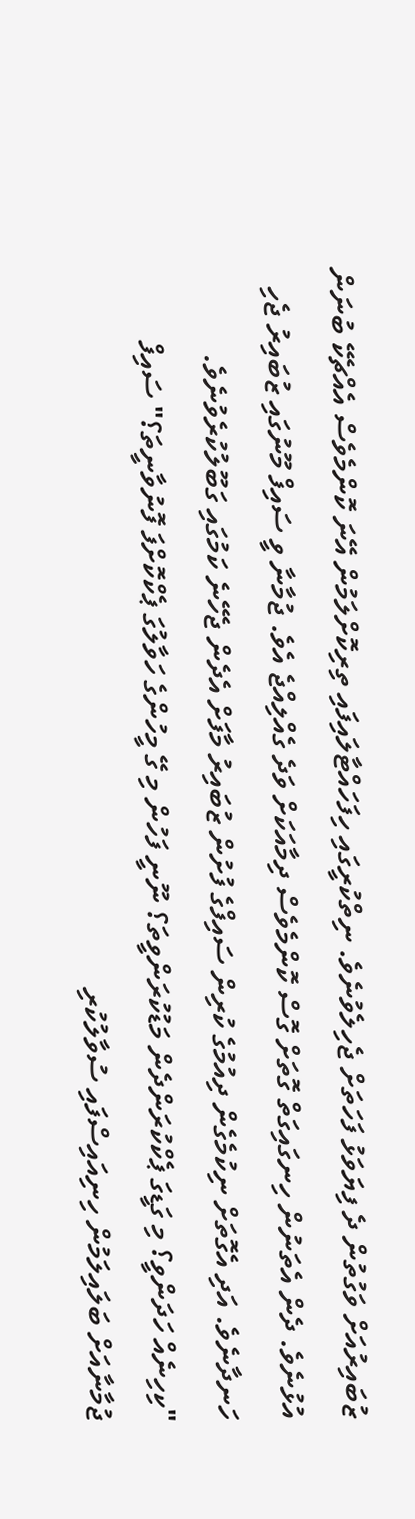ޒުބައިރުއަށް ވަގުތުން ދެ ފިޔަވަޅު ފަހަތަށް ޖެހިލެވުނެވެ. ނިތްކުރީގައި ހިފަހައްޓާލައިފައި ތިރިކޮށްލަމުން އޭނަ ކޮންމެވެސް އެއްޗެކޭ ބުނަން އުޅުނެވެ. ދެން އެތަނުން ހިނގައިގަތް ގޮތަށް ގޮސް ކޮންމެވެސް ދިމާއަކަށް ވަދެ ގެއްލިއްޖެ އެވެ. ޖުމާނާ ވީ ސައިފް މޫނުގައި ޒުބައިރު ޖެހި ހަނދާނެވެ. އަދި އެގޮތަށް ނިކުމެގެން ދިއުމުގެ ކުރިން ސައިފްގެ ފުށުން ޒުބައިރު މާފަށް އެދެން ޖެހޭނެ ކަމުގައި ގަބޫލުކުރެވުނެވެ.
"ކިހިނެއް ހަދަންވީ؟ މި ގަޑީގަ ޕެކްކުރަންދެން މަޑުކުރަންވީތަ؟ ނޫނީ ފަހުން މި ގޭ މީހުންގެ ހަވާލުގަ ޕެކްކޮށްފަ ފޮނުވާނީތަ؟" ސައިފް ޖުމާނާއަށް ބަލައިލަމުން ހިނިއައިސްފައި ސުވާލުކުރި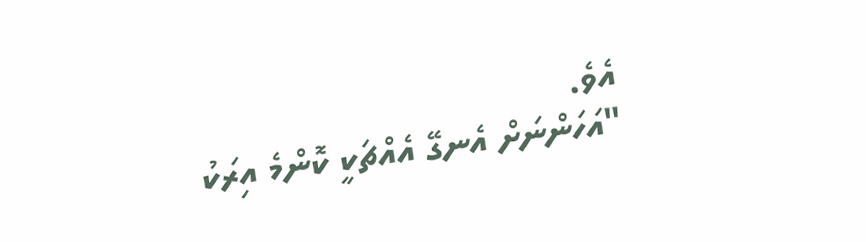އެވެ.
"އަހަންނަށް އެނގޭ އެއްޗަކީ ކޮންމެ އިރަކު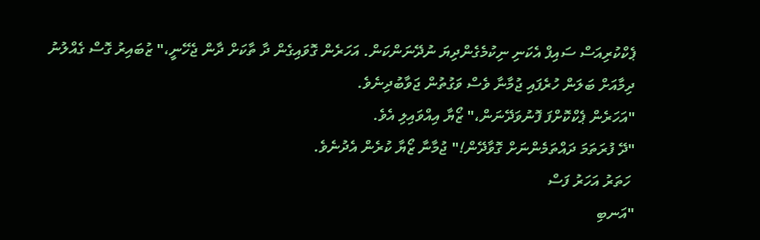ޕެކްކުރިއަސް ސައިފް އެކަނި ނިކުމެގެންދިޔަ ނުދޭނަންކަން. އަހަރެން ގޮވައިގެން ދާ ތާކަށް ދާން ޖެހޭނީ،" ޒުބައިރު ގޮސް ގެއްލުނު ދިމާއަށް ބަލަން ހުރެފައި ޖުމާނާ ވެސް ވަގުތުން ޖަވާބުދިނެވެ.
"އަހަރެން ޕެކްކޮށްފަ ފޮނުވަދޭނަން،" ޒޯޔާ އިއްވައިލި އެވެ.
"ދޭ ފުރަތަމަ ދައްތަމެންނަށް ގޮވާދޭން!" ޖުމާނާ ޒޯޔާ ކުރެން އެދުނެވެ.
 ހަތަރު އަހަރު ފަސް
"އަނބި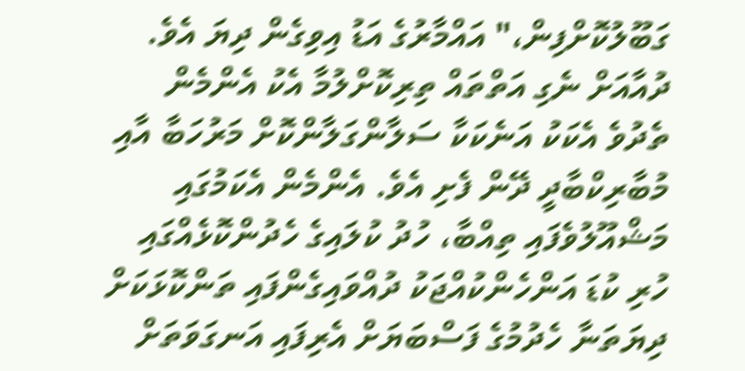ގަބޫލުކޮށްފިން،" އައްމާރުގެ އަޑު އިވިގެން ދިޔަ އެވެ.
ދުއާއަށް ނެގި އަތްތައް ތިރިކޮށްލުމާ އެކު އެންމެން ތެދުވެ އެކަކު އަނެކަކާ ސަލާންގަލާންކޮށް މަރުހަބާ އާއި މުބާރިކްބާދީ ދޭން ފެށި އެވެ. އެންމެން އެކަމުގައި މަޝްއޫލުވެފައި ތިއްބާ، ހުދު ކުލައިގެ ހެދުންކޮޅެއްގައި ހުރި ކުޑަ އަންހެންކުއްޖަކު ދުއްވައިގެންފައި ތަންކޮޅަކަށް ދިޔަތަނާ ހެދުމުގެ ފަސްބަޔަށް އެރިފައި އަނގަވަތަށް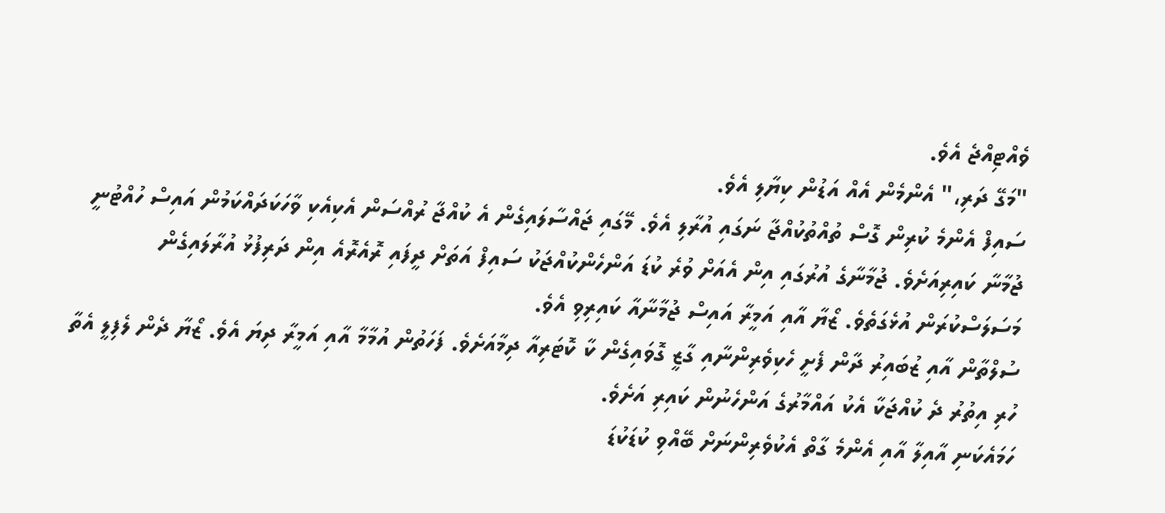ވެއްޓިއްޖެ އެވެ.
"މަގޭ ދަރި،" އެންމެން އެއް އަޑުން ކިޔާލި އެވެ.
ސައިފް އެންމެ ކުރިން ގޮސް ތުއްތުކުއްޖާ ނަގައި އުރާލި އެވެ. މޭގައި ޖައްސާލައިގެން އެ ކުއްޖާ ރުއްސަން އެކިއެކި ވާހަކަދައްކަމުން އައިސް ހުއްޓުނީ ޖުމާނާ ކައިރިއަށެވެ. ޖުމާނާގެ އުރުގައި އިން އެއަށް ވުރެ ކުޑަ އަންހެންކުއްޖަކު ސައިފް އަތަށް ދީފައި ރޮއެރޮއެ އިން ދަރިފުޅު އުރާލައިގެން މަސަލަސްކުރަން އުޅެގަތެވެ. ޒޯޔާ އާއި އަމީރާ އައިސް ޖުމާނާއާ ކައިރިވި އެވެ.
ސުލްތާން އާއި ޒުބައިރު ދާން ފެށީ ހެކިވެރިންނާއި ގާޒީ ގޮވައިގެން ކާ ކޮޓަރިއާ ދިމާއަށެވެ. ފަހަތުން އުމާމާ އާއި އަމީރާ ދިޔަ އެވެ. ޒޯޔާ ދެން ލެފިލީ އެތާ ހުރި އިތުރު ދެ ކުއްޖަކާ އެކު އައްމާރުގެ އަންހެނުން ކައިރި އަށެވެ.
ހަމައެކަނި އާއިލާ އާއި އެންމެ ގާތް އެކުވެރިންނަށް ބޭއްވި ކުޑަކުޑަ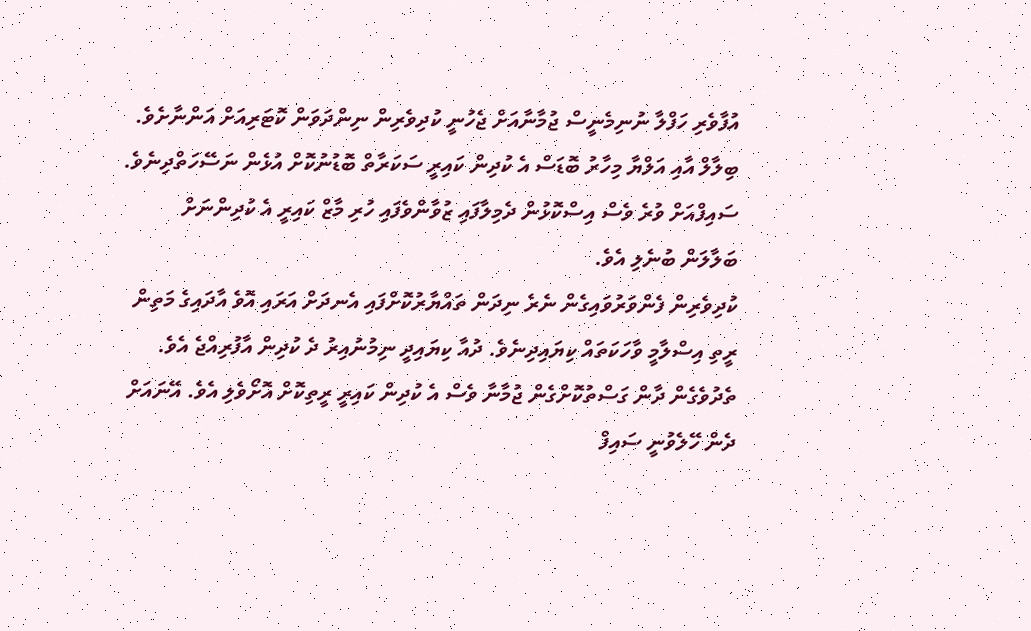އުފާވެރި ހަފްލާ ނުނިމެނީސް ޖުމާނާއަށް ޖެހުނީ ކުދިވެރިން ނިންދަވަން ކޮޓަރިއަށް އަންނާށެވެ. ބިލާލް އާއި އަލްޔާ މިހާރު ބޮޑަސް އެ ކުދިން ކައިރީ ސަކަރާތް ބޮޑުނުކޮށް އުޅެން ނަސޭހަތްދިނެވެ. ސައިފްއަށް ވުރެ ވެސް އިސްކޮޅުން ދެމިލާފައި ޒުވާންވެފައި ހުރި މާޒް ކައިރީ އެ ކުދިންނަށް ބަލާލަން ބުނެލި އެވެ.
ކުދިވެރިން ފެންވަރުވައިގެން ނެރެ ނިދަން ތައްޔާރުކޮށްފައި އެނދަށް އަރައި އޮވެ އާދައިގެ މަތިން ރީތި އިސްލާމީ ވާހަކަތައް ކިޔައިދިނެވެ. ދުއާ ކިޔައިދީ ނިމުނުއިރު ދެ ކުދިން އާފުރިއްޖެ އެވެ. ތެދުވެގެން ދާން ގަސްތުކޮށްގެން ޖުމާނާ ވެސް އެ ކުދިން ކައިރީ ރީތިކޮށް އޮށޯވެލި އެވެ. އޭނައަށް ދެން ހޭލެވުނީ ސައިފް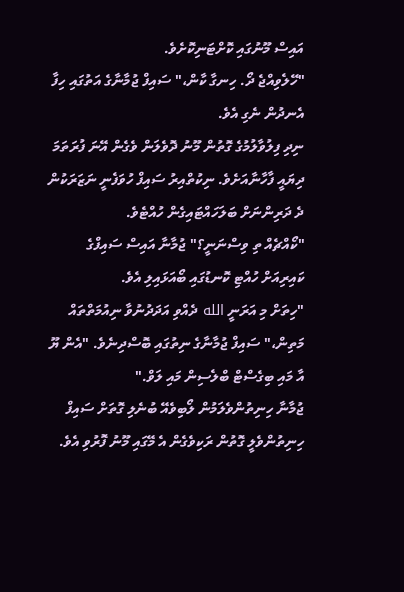އައިސް މޫނުގައި ކޮށްޓަނިކޮށެވެ.
"ހޭލެވިއްޖެ ދޯ. ހިނގާ ކާން،" ސައިފް ޖުމާނާގެ އަތުގައި ހިފާ އެނދުން ނެގި އެވެ.
ނިދި ފިލުވާލުމުގެ ގޮތުން މޫނު ދޮވެލަން ވެގެން އޭނަ ފުރަތަމަ ދިޔައީ ފާހާނާއަށެވެ. ނިކުތްއިރު ސައިފް ހުވަފެނީ ނަޒަރަކުން ދެ ދަރިންނަށް ބަލަހައްޓައިގެން ހުއްޓެވެ.
"ކޯއްޗެއް ތި ވިސްނަނީ؟" ޖުމާނާ އައިސް ސައިފްގެ ކައިރިއަށް ހުއްޓި ކޮނޑުގައި ބޯއަޅައިލި އެވެ.
"ހިތަށް މި އަރަނީ الله ދެއްވި އަދަދުނުވާ ނިއުމަތްތައް މަތިން،" ސައިފް ޖުމާނާގެ ނިތުގައި ބޮސްދިނެވެ. "އެން ޔޫ އާ މައި ބިގެސްޓް ބްލެސިން މައި ލަވް."
ޖުމާނާ ހިނިތުންވެލަމުން ލޯބިވެއޭ ބުނެލި ގޮތަށް ސައިފް ހިނިތުންވެލީ ގޮތުން ރަކިވެގެން އެ މޭގައި މޫނު ފޮރުވި އެވެ.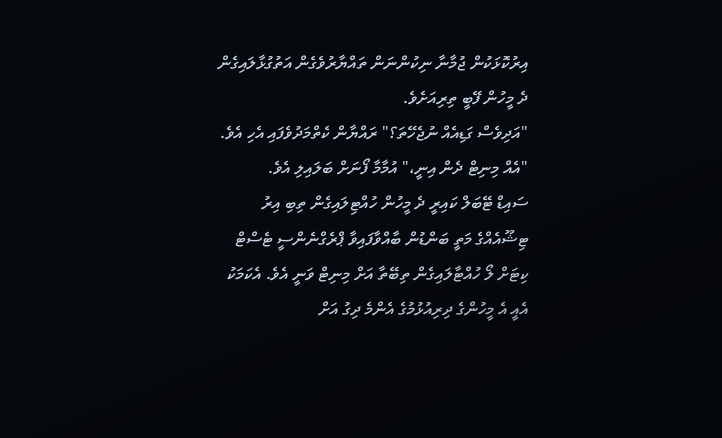އިރުކޮޅަކުން ޖުމާނާ ނިކުންނަން ތައްޔާރުވެގެން އަތުގުޅާލައިގެން ދެ މީހުން ފޭބީ ތިރިއަށެވެ.
"އަދިވެސް ގަޑިއެއް ނުޖެހޭތަ؟" ރައްޔާން ކެތްމަދުވެފައި އެހި އެވެ.
"އެއް މިނިޓް ދެން އިނީ،" އުމާމާ ފޯނަށް ބަލައިލި އެވެ.
ސައިޑް ޓޭބަލް ކައިރީ ދެ މީހުން ހުއްޓިލައިގެން ތިބި އިރު ޓިޝޫއެއްގެ މަތީ ބަންޑުން ބާއްވާފައިވާ ޕްރެގްނެންސީ ޓެސްޓް ކިޓަށް ލޯ ހުއްޓާލައިގެން ތިބޭތާ އަށް މިނިޓް ވަނީ އެވެ. އެކަމަކު އެއީ އެ މީހުންގެ ދިރިއުޅުމުގެ އެންމެ ދިގު އަށް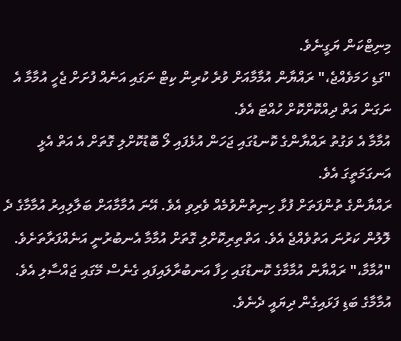މިނިޓްކަން ޔަގީނެވެ.
"ގަޑި ހަމަވެއްޖެ،" ރައްޔާން އުމާމާއަށް ވުރެ ކުރިން ކިޓް ނަގައި އަނެއް ފުށަށް ޖެހީ އުމާމާ އެ ނަގަން އަތް ދިއްކޮށްކޮށް ހުއްޓަ އެވެ.
އުމާމާ އެ ވަގުތު ރައްޔާންގެ ކޮނޑުގައި ޖަހަން އުޅެފައި ލޯ ބޮޑުކޮށްލި ގޮތަށް އެ އަތް އެޅީ އަނގަމަތީގަ އެވެ.
ރައްޔާންގެ ތުންފަތަށް ފުޅާ ހިނިތުންވުމެއް ވެރިވި އެވެ. އޭނަ އުމާމާއަށް ބަލާލިއިރު އުމާމާގެ ދެ ލޮލުން ކަރުނަ އަތުވެއްޖެ އެވެ. އަތްތިރިކޮށްލި ގޮތަށް އުމާމާ އެނބުރުނީ އަނެއްފަރާތަށެވެ.
"އުމާމާ،" ރައްޔާން އުމާމާގެ ކޮނޑުގައި ހިފާ އަނބުރާލައިފައި ގެނެސް މޭގައި ޖައްސާލި އެވެ.
އުމާމާގެ ބަޑި ފަޅައިގެން ދިޔައީ ދެނެވެ.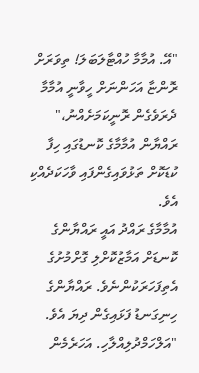"އޭ. އުމާމާ ހުއްޓާލަބަލަ! ތިވަރަށް ރޮންޏާ އަހަންނަށް ހީވާނީ އުމާމާ ދެރަވެގެން ރޮނީކަމަށެއްނު،" ރައްޔާން އުމާމާގެ ކޮނޑުގައި ހިފާ ކުޑަކޮށް ތަޅުވައިގެންފައި ވާހަކަދެއްކި އެވެ.
އުމާމާގެ ރައްދު އައީ ރައްޔާންގެ ކޮނޑަށް އަމާޒުކޮށްލި ގޮށްމުށުގެ އެތިފަހަރަކުންނެވެ. ރައްޔާންގެ ހިނިގަނޑު ފަޅައިގެން ދިޔަ އެވެ.
"އަލްހަމްދުލިއްލާހި. އަހަރެމެން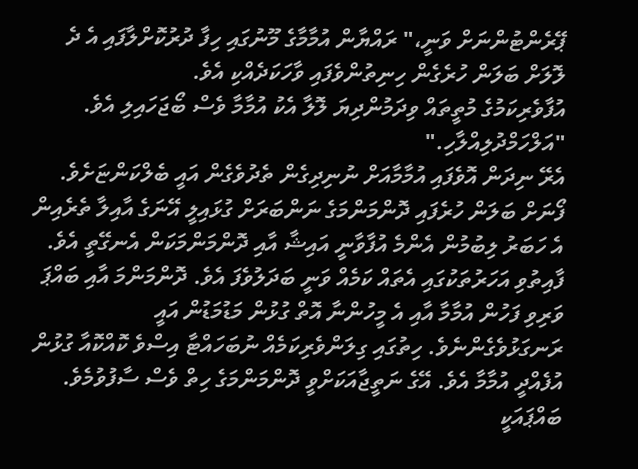ޕޭރެންޓުންނަށް ވަނީ،" ރައްޔާން އުމާމާގެ މޫނުގައި ހިފާ ދުރުކޮށްލާފައި އެ ދެ ލޮލަށް ބަލަން ހުރެގެން ހިނިތުންވެފައި ވާހަކަދެއްކި އެވެ.
އުފާވެރިކަމުގެ މުތީތައް ވިދަމުންދިޔަ ލޮލާ އެކު އުމާމާ ވެސް ބޯޖަހައިލި އެވެ. "އަލްހަމްދުލިއްލާހި."
އެރޭ ނިދަން އޮވެފައި އުމާމާއަށް ނުނިދިގެން ތެދުވެގެން އައީ ބެލްކަންޏަށެވެ. ފޯނަށް ބަލަން ހުރެފައި ދޮންމަންމަގެ ނަންބަރަށް ގުޅައިލީ އޭނަގެ އާއިލާ ތެރެއިން އެ ހަބަރު ލިބުމުން އެންމެ އުފާވާނީ އައިޝާ އާއި ދޮންމަންމަކަން އެނގޭތީ އެވެ. ފާއިތުވި އަހަރުތަކުގައި އެތައް ކަމެއް ވަނީ ބަދަލުވެފަ އެވެ. ދޮންމަންމަ އާއި ބައްޕަ ވަރިވި ފަހުން އުމާމާ އާއި އެ މީހުންނާ އޮތް ގުޅުން މަޑުމަޑުން އައީ ރަނގަޅުވެގެންނެވެ. ހިތުގައި ގިލަންވެރިކަމެއް ނުބަހައްޓާ އިސްވެ ކޮއްކޮއާ ގުޅުން އުފެއްދީ އުމާމާ އެވެ. އޭގެ ނަތީޖާއަކަށްވީ ދޮންމަންމަގެ ހިތް ވެސް ސާފުވުމެވެ. ބައްޕައަކީ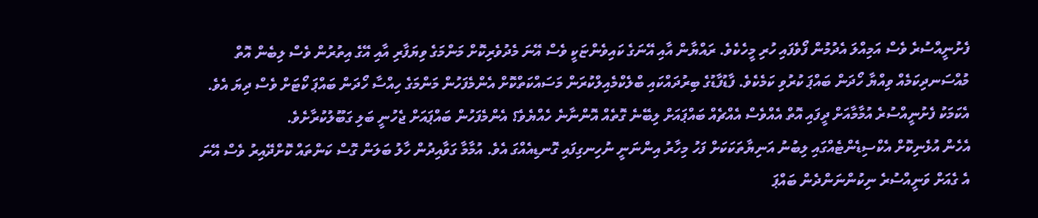ފެށުނީއްސުރެ ވެސް އަމިއްލަ އެދުމުން ފޯވެފައި ހުރި މީހެކެވެ. ރައްޔާން އާއި އޭނަގެ ކައިވެންޏަކީ ވެސް އޭނަ މެދުވެރިކޮށް މަންމަގެ ވިޔަފާރި އާއި އޭގެ އިތުރުން ވެސް ލިބެން އޮތް މުއްސަނދިކަމެއް ވިއްޔާ ހޯދަން ބައްޕަ ކުރުވި ކަމެކެވެ. ފާޑުފާޑުގެ ބިރުދައްކައި ބްލެކްމެއިލްކުރަން މަސައްކަތްކޮށް އެންމެފަހުން މަންމަގެ ހިއްސާ ހޯދަން ބައްޕަ ކޯޓަށް ވެސް ދިޔަ އެވެ. އެކަމަކު ފެށުނީއްސުރެ އުމާމާއަށް ދީފައި އޮތް އެއްވެސް އެއްޗެއް ބައްޕައަށް ލިބޭނެ ގޮތެއް އޮންނާނެ ހެއްޔެވެ؟ އެންމެފަހުން ބައްޕައަށް ޖެހުނީ ބަލި ގަބޫލުކުރާށެވެ.
އެހެން އުޅެނިކޮށް އެކްސިޑެންޓެއްގައި ލިބުނު އަނިޔާތަކަކަށް ފަހު މިހާރު އިންނަނީ ނުހިނގިފައި ގޮނޑިއެއްގަ އެވެ. އުމާމާ ގަވާއިދުން ހާލު ބަލަން ގޮސް ކަންތައް ކޮށްދޭއިރު ވެސް އޭނަ އެ ގެއަށް ވަނީއްސުރެ ނިކުންނަންދެން ބައްޕަ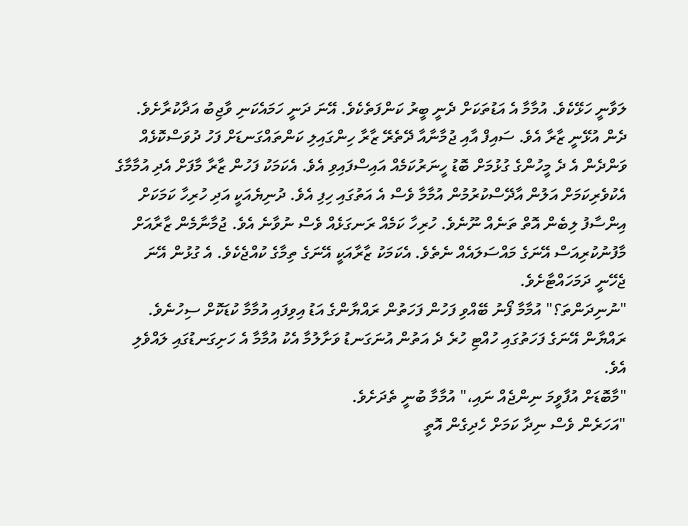ލަވާނީ ހަޅޭކެވެ. އުމާމާ އެ އަޑުތަކަށް ދެނީ ބީރު ކަންފަތެކެވެ. އޭނަ ދަނީ ހަމައެކަނި ވާޖިބު އަދާކުރާށެވެ.
ދެން އުޅޭނީ ޒާރާ އެވެ. ސައިފް އާއި ޖުމާނާއާ ދޭތެރޭ ޒާރާ ހިންގައިލި ކަންތައްގަނޑަށް ފަހު ދުވަސްކޮޅެއް ވަންދެން އެ ދެ މީހުންގެ ގުޅުމަށް ބޮޑު ހީނަރުކަމެއް އައިސްފައިވި އެވެ. އެކަމަކު ފަހުން ޒާރާ މާފަށް އެދި އުމާމާގެ އެކުވެރިކަމަށް އަލުން އާދޭސްކުރުމުން އުމާމާ ވެސް އެ އަތުގައި ހިފި އެވެ. ދުނިޔެއަކީ އަދި ހުރިހާ ކަމަކަށް އިންސާފު ލިބެން އޮތް ތަނެއް ނޫނެވެ. ހުރިހާ ކަމެއް ރަނގަޅެއް ވެސް ނުވާނެ އެވެ. ޖުމާނާމެން ޒާރާއަށް މާފުނުކުރިއަސް އޭނަގެ މައްސަލައެއް ނެތެވެ. އެކަމަކު ޒާރާއަކީ އޭނަގެ ތިމާގެ ކުއްޖެކެވެ. އެ ގުޅުން އޭނަ ޖެހޭނީ ދަމަހައްޓާށެވެ.
"ނުނިދަންތަ؟" އުމާމާ ފޯނު ބޭއްވި ފަހުން ފަހަތުން ރައްޔާންގެ އަޑު އިވިފައި އުމާމާ ކުޑަކޮށް ސިހުނެވެ.
ރައްޔާން އޭނަގެ ފަހަތުގައި ހުއްޓި ހުރެ ދެ އަތުން އުނަގަނޑު ވަށާލުމާ އެކު އުމާމާ އެ ހަށިގަނޑުގައި ލައްވެލި އެވެ.
"މާބޮޑަށް އުފާވީމަ ނިންޖެއް ނައި،" އުމާމާ ބުނީ ތެދަށެވެ.
"އަހަރެން ވެސް ނިދާ ކަމަށް ހެދިގެން އޮތީ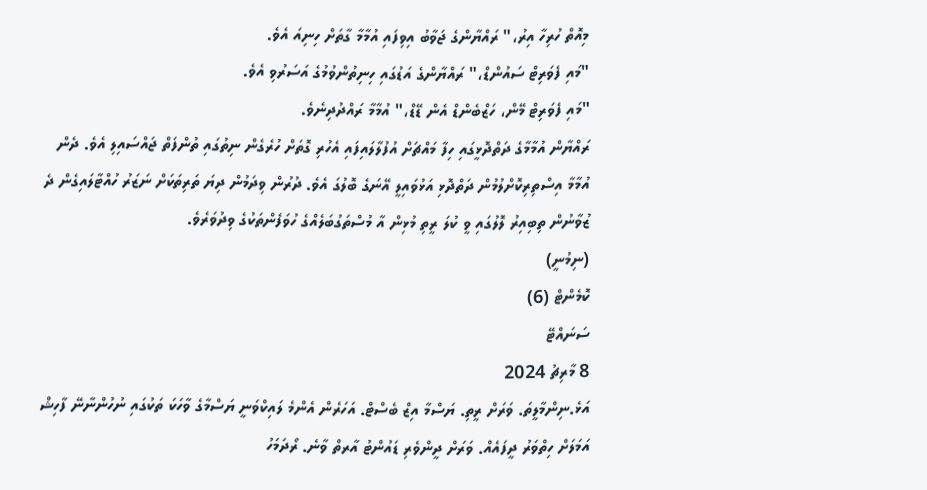މިއޮތް ހުރިހާ އިރު،" ރައްޔާންގެ ޖަވާބު އިވިފައި އުމާމާ ގާތަށް ހިނިއަ އެވެ.
"މައި ފެވަރިޓް ސައުންޑް،" ރައްޔާންގެ އަޑުގައި ހިނިތުންވުމުގެ އަސަރުވި އެވެ.
"މައި ފެވަރިޓް މޭން، ހަޒްބެންޑް އެން ޑޭޑް،" އުމާމާ ރައްދުދިނެވެ.
ރައްޔާން އުމާމާގެ ދަތްދޮޅީގައި ހިފާ މައްޗަށް އުފުލާލައިފައި އެހުރި ގޮތަށް ހުރެގެން ނިތުގައި ތުންފަތް ޖައްސައިލި އެވެ. ދެން އުމާމާ އިސްތިރިކޮށްލުމުން ދަތްދޮޅި އަޅުވައިލީ އޭނަގެ ބޮލުގަ އެވެ. ދުރުން ވިދަމުން ދިޔަ ތަރިތަކަށް ނަޒަރު ހުއްޓާލައިގެން ދެ ޒުވާނުން ތިބިއިރު ލޮލުގައި ވީ ކުލަ ރީތި މުޅިން އާ މުސްތަގުބަލެއްގެ ހުވަފެންތަކުގެ ވިދުވަރެވެ.
(ނިމުނީ)
ކޮމެންޓް (6)
ސަނައްޓޭ
8 މާރިޗު 2024
އަޅެ.ނިންމާލީތަ. ވަރަށް ރީތި. ޔަސްމާ އިޒް ބެސްޓް. އަހަރެން އެންމެ ލައިކްވަނީ ޔަސްމާގެ ވާހަކަ ތަކުގައި ނުހުންނާނޭ ފާހިޝް އަމަލަށް ހިތްވަރު ދީފައެއް. ވަރަށް ދީންވެރި ޑައުންޓު އާރތް ވާނެ. ރޯދަމަހު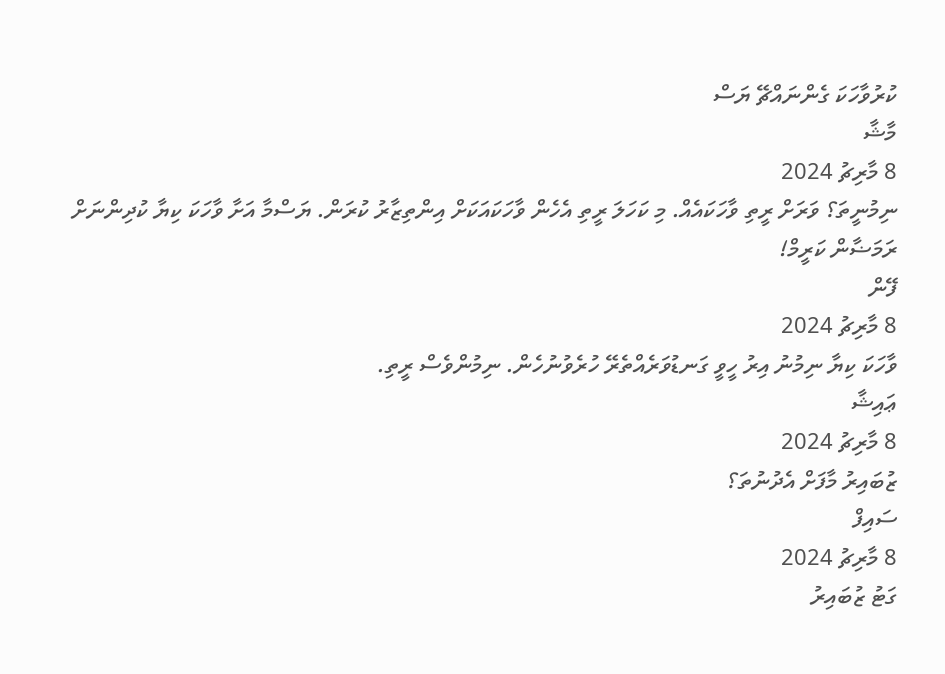ކުރުވާހަކަ ގެންނައްޗޭ ޔަސް
މާޝާ
8 މާރިޗު 2024
ނިމުނީތަ؟ ވަރަށް ރީތި ވާހަކައެއް. މި ކަހަލަ ރީތި އެހެން ވާހަކައަކަށް އިންތިޒާރު ކުރަން. ޔަސްމާ އަށާ ވާހަކަ ކިޔާ ކުދިންނަށް ރަމަޟާން ކަރީމް!
ފޭން
8 މާރިޗު 2024
ވާހަކަ ކިޔާ ނިމުނު އިރު ހީވީ ގަނޑުވަރެއްތެރޭ ހުރެވުނުހެން. ނިމުންވެސް ރީތި.
ޢައިޝާ
8 މާރިޗު 2024
ޒުބައިރު މާފަށް އެދުނުތަ؟
ސައިފް
8 މާރިޗު 2024
ގަޓު ޒުބައިރު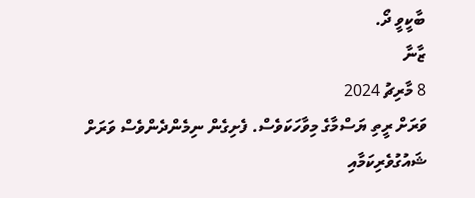ބާކީވީ ދޯ.
ޒާނާ
8 މާރިޗު 2024
ވަރަށް ރީތި ޔަސްމާގެ މިވާހަކަވެސް. ފެށިގެން ނިމެންދެންވެސް ވަރަށް ޝައުގުވެރިކަމާއި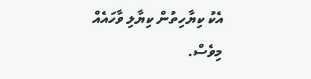އެކު ކިޔާހިތުން ކިޔާލި ވާހައެއް މިވެސް.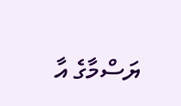ޔަސްމާގެ އާ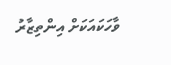ވާހަކައަކަށް އިންތިޒާރު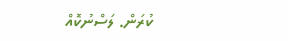ކުރަން. ލަސްނުކޮއް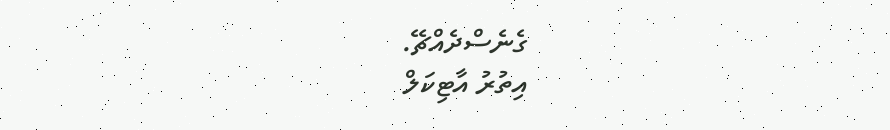ގެނެސްދެއްޗޭ.
އިތުރު އާޓިކަލް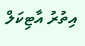އިތުރު އާޓިކަލް